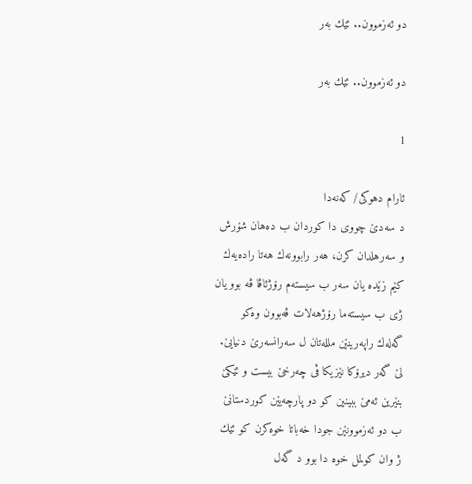دو ئه‌زموون.. ئێك به‌ر

دو ئه‌زموون.. ئێك به‌ر

1

ئارام دهوكی/ كه‌نه‌دا
د سه‌دێ چووی دا كوردان ب ده‌هان شۆرش و سه‌رهلدان كرن، هه‌ر رابوونه‌ك هه‌تا راده‌یه‌ك كێم زێده‌ یان سه‌ر ب سیسته‌م رۆژئاڤا ڤه‌ بوو یان ژی ب سیسته‌ما رۆژهه‌لات ڤه‌بوون وه‌كو گه‌له‌ك راپه‌رینێن ملله‌تان ل سه‌رانسه‌رێ دنیایێ. لێ گه‌ر دیرۆكا نێزیكا ڤی چه‌رخێ بیست و ئێكێ بنێرین ئه‌مێ ببینین كو دو پارچه‌یێن كوردستانێ ب دو ئه‌زموونێن جودا خه‌باتا خوه‌كرن كو ئێك ژ وان كولمل خوه‌ دا بوو د گه‌ل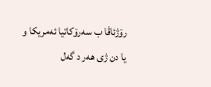رۆژئاڤا ب سه‌رۆكاتیا ئه‌مریكا و یا دن ژی هه‌ر د گه‌ل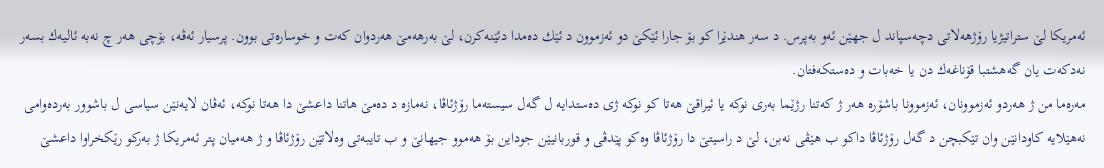ئه‌مریكا لێ ستراتیژیا رۆژهه‌لاتی دچه‌سپاند ل جهێن ئه‌و به‌پرس. د سه‌ر هندێرا كو بۆ جارا ئێكێ دو ئه‌زموون د ئێك ده‌مدا دئێنه‌كرن، لێ به‌رهه‌مێ هه‌ردوان كه‌ت و خوساره‌تی بوون. پرسیار ئه‌ڤه‌، بۆچی هه‌ر چ نه‌به‌ ئالیه‌ك بسه‌ر نه‌دكه‌ت یان گه‌هشتبا قۆناغه‌ك دن یا خه‌بات و ده‌ستكه‌فتان.
مه‌ره‌ما من ژ هه‌ردو ئه‌زموونان، ئه‌زموونا باشۆره‌ هه‌ر ژ كه‌تنا رژێما به‌ری نوكه‌ یا ئیراقێ هه‌تا كو نوكه‌ ژی ده‌ستدایه‌ ل گه‌ل سیسته‌ما رۆژئاڤا، نه‌مازه‌ د ده‌مێ هاتنا داعشێ دا هه‌تا نوكه‌، ئه‌ڤان لایه‌نێن سیاسی ل باشوور به‌رده‌وامی نه‌هێلایه‌ كاودانێن وان تێكبچن د گه‌ل رۆژئاڤا داكو ب هێڤی نه‌بن، لێ د راسیتێ دا رۆژئاڤا وه‌كو پێدڤی و قوربانیێن جوداین بۆ هه‌موو جیهانێ و ب تایبه‌تی وه‌لاتێن رۆژئاڤا و ژ هه‌میان پتر ئه‌مریكا ژ به‌ركو رێكخراوا داعشێ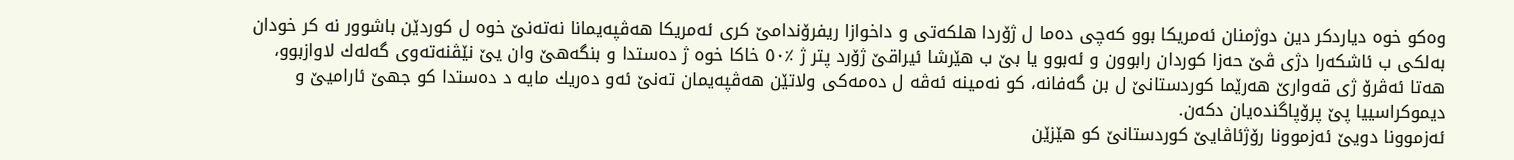وه‌كو خوه‌ دیاردكر دین دوژمنان ئه‌مریكا بوو كه‌چی ده‌ما ل ژۆردا هلكه‌تی و داخوازا ریفرۆندامێ كری ئه‌مریكا هه‌ڤپه‌یمانا نه‌ته‌نێ خوه‌ ل كوردێن باشوور نه‌ كر خودان به‌لكی ب ئاشكه‌را دژی ڤێ حه‌زا كوردان رابوون و ئه‌بوو یا بێ ب هێرشا ئیراقێ ژۆرد پتر ژ ٪٥٠ خاكا خوه‌ ژ ده‌ستدا و بنگه‌هێ وان یێ نێڤنه‌ته‌وی گه‌له‌ك لاوازبوو، هه‌تا ئه‌ڤرۆ ژی قه‌وارێ هه‌رێما كوردستانێ ل بن گه‌فانه‌، كو نه‌مینه‌ ئه‌ڤه‌ ل ده‌مه‌كی ولاتێن هه‌ڤپه‌یمان ته‌نێ ئه‌و ده‌ریك مایه‌ د ده‌ستدا كو جهێ ئارامیێ و دیموكراسییا پێ پرۆپاگنده‌یان دكه‌ن.
ئه‌زموونا دویێ ئه‌زموونا رۆژئاڤایێ كوردستانێ كو هێزێن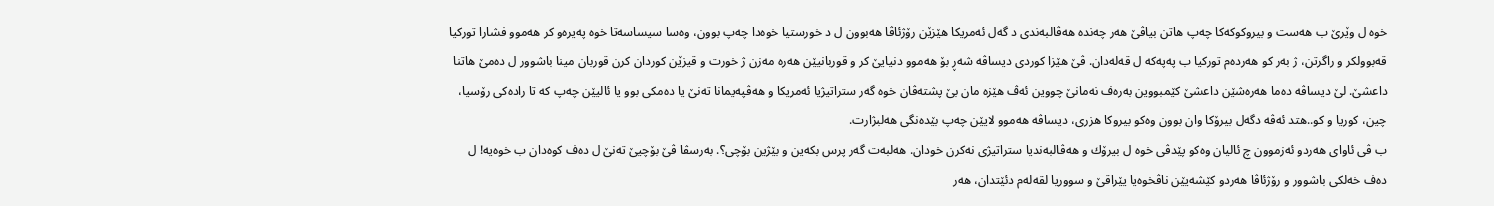خوه‌ ل وێرێ ب هه‌ست و بیروكوكه‌كا چه‌پ هاتن بیاڤێ هه‌ر چه‌نده‌ هه‌ڤالبه‌ندی د گه‌ل ئه‌مریكا هێزێن رۆژئاڤا هه‌بوون ل د خورستیا خوه‌دا چه‌پ بوون، وه‌سا سیساسه‌تا خوه‌ په‌یره‌و كر هه‌موو فشارا توركیا قه‌بوولكر و راگرتن، ژ به‌ر كو هه‌رده‌م توركیا ب په‌په‌كه‌ ل قه‌له‌دان. ڤێ هێزا كوردی دیساڤه‌ شه‌ڕ بۆ هه‌موو دنیایێ كر و قوربانیێن هه‌ره‌ مه‌زن ژ خورت و قیزێن كوردان كرن قوربان مینا باشوور ل ده‌مێ هاتنا داعشێ. لێ دیساڤه‌ ده‌ما هه‌ره‌شێن داعشێ كێمبووین به‌ره‌ف نه‌مانێ چووین ئه‌ڤ هێزه‌ مان بێ پشته‌ڤان خوه‌ گه‌ر ستراتیژیا ئه‌مریكا و هه‌ڤپه‌یمانا ته‌نێ یا ده‌مكی بوو یا ئالیێن چه‌پ كه‌ تا راده‌كی رۆسیا، چین، كوریا و كو..هتد ئه‌ڤه‌ دگه‌ل بیرۆكا وان بوون وه‌كو بیروكا هزری، دیساڤه‌ هه‌موو لایێن چه‌پ بێده‌نگی هه‌لبژارت.
ب ڤی ئاوای هه‌ردو ئه‌زموون چ ئالیان وه‌كو پێدڤی خوه‌ ل بیرۆك و هه‌ڤالبه‌ندیا ستراتیژی نه‌كرن خودان. هه‌لبه‌ت گه‌ر پرس بكه‌ین و بێژین بۆچی؟. به‌رسڤا ڤێ بۆچیێ ته‌نێ ل ده‌ف كوه‌دان ب خوه‌یه‌! ل ده‌ف خه‌لكی باشوور و رۆژئاڤا هه‌ردو كێشه‌یێن ناڤخوه‌یا یێراقێ و سووریا لقه‌له‌م دئێتدان، هه‌ر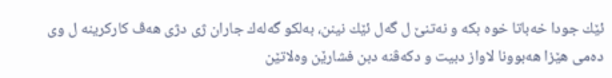ئێك جودا خه‌باتا خوه‌ بكه‌ و نه‌تنێ ل گه‌ل ئێك نینن، به‌لكو گه‌له‌ك جاران ژی دژی هه‌ڤ كاركرینه‌ ل وی ده‌می هێزا هه‌بوونا لاواز دبیت و دكه‌ڤنه‌ دبن فشارێن وه‌لاتێن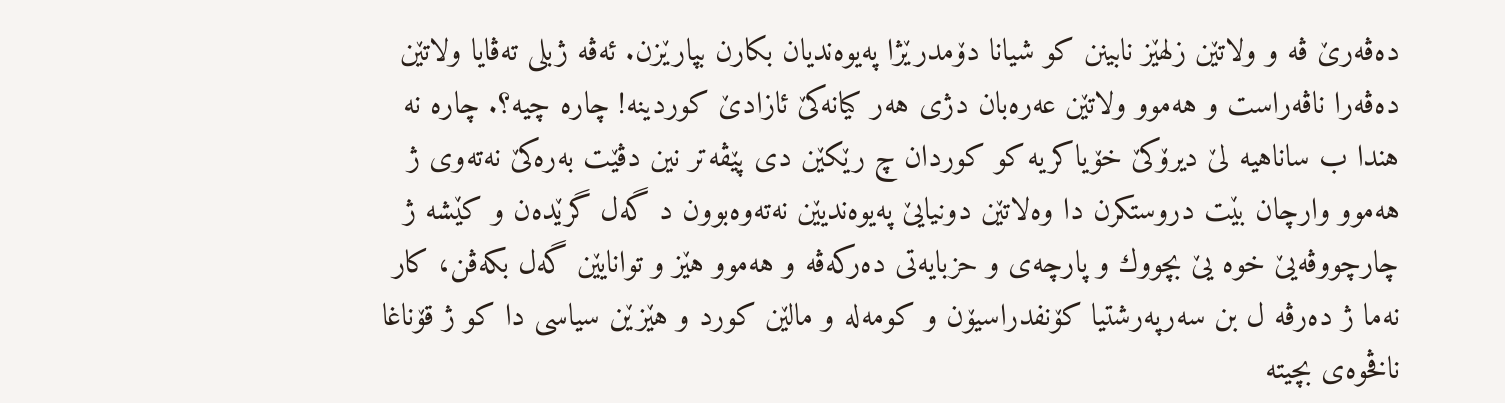ده‌ڤه‌رێ ڤه‌ و ولاتێن زلهێز نابینن كو شیانا دۆمدرێژا په‌یوه‌ندیان بكارن بپارێزن. ئه‌ڤه‌ ژبلی ته‌ڤایا ولاتێن ده‌ڤه‌را ناڤه‌راست و هه‌موو ولاتێن عه‌ره‌بان دژی هه‌ر كیانه‌كێ ئازادێ كوردینه‌! چاره‌ چیه‌؟. چاره‌ نه‌ هندا ب ساناهیه‌ لێ دیرۆكێ خۆیاكریه‌ كو كوردان چ رێكێن دی پێڤه‌تر نین دڤێت به‌ره‌كێ نه‌ته‌وی ژ هه‌موو وارچان بێت دروستكرن دا وه‌لاتێن دونیایێ په‌یوه‌ندیێن نه‌ته‌وه‌بوون د گه‌ل گرێده‌ن و كێشه‌ ژ چارچووڤه‌یێ خوه‌ یێ بچووك و پارچه‌ی و حزبایه‌تی ده‌ركه‌ڤه‌ و هه‌موو هێز و توانایێن گه‌ل بكه‌ڤن، كار نه‌ما ژ ده‌رڤه‌ ل بن سه‌رپه‌رشتیا كۆنفدراسیۆن و كومه‌له‌ و مالێن كورد و هێزێن سیاسی دا كو ژ قۆناغا ناڤخوه‌ی بچیته‌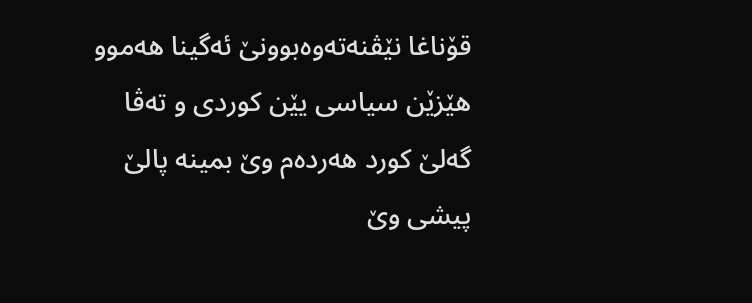قۆناغا نێڤنه‌ته‌وه‌بوونێ ئه‌گینا هه‌موو هێزێن سیاسی یێن كوردی و ته‌ڤا گه‌لێ كورد هه‌رده‌م وێ بمینه‌ پالێ پیشی وێ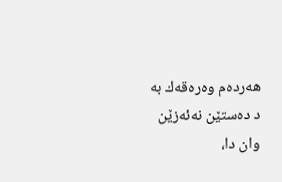هه‌رده‌م وه‌ره‌قه‌ك به‌ د ده‌ستێن نه‌ئه‌زێن وان دا،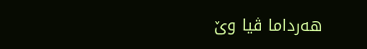هه‌رداما ڤیا وێ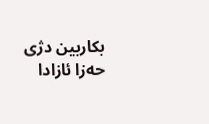بكاربین دژی حه‌زا ئازادا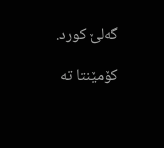گه‌لێ كورد.

کۆمێنتا تە